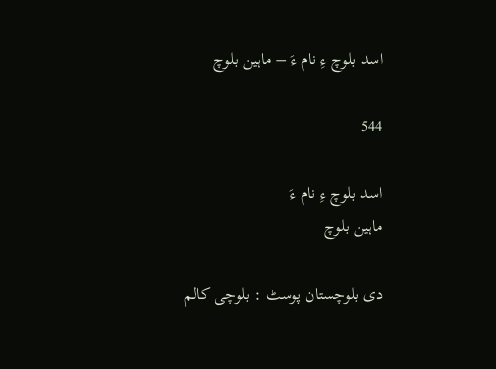اسد بلوچ ءِ نام ءَ – ماہین بلوچ

544

اسد بلوچ ءِ نام ءَ
ماہین بلوچ

دی بلوچستان پوسٹ : بلوچی کالم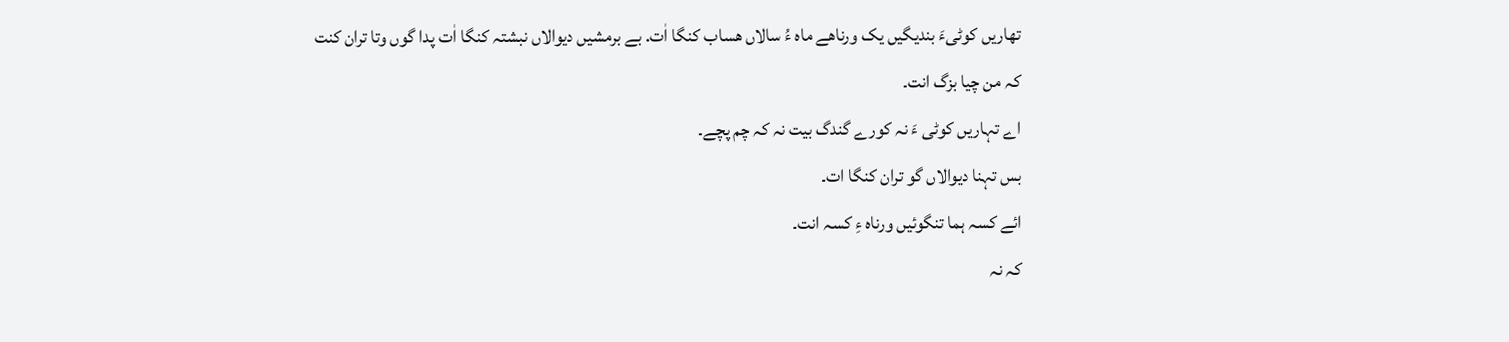تھاریں کوٹیءَ بندیگیں یک ورناھے ماہ ءُ سالاں ھساب کنگا اٰت. بے برمشیں دیوالاں نبشتہ کنگا اٰت پدا گوں وتا تران کنت
کہ من چیا بزگ انت۔
اے تہاریں کوٹی ءَ نہ کورے گندگ بیت نہ کہ چم پچے۔
بس تہنا دیوالاں گو تران کنگا ات۔
ائے کسہ ہما تنگوئیں ورناہ ءِ کسہ انت۔
کہ نہ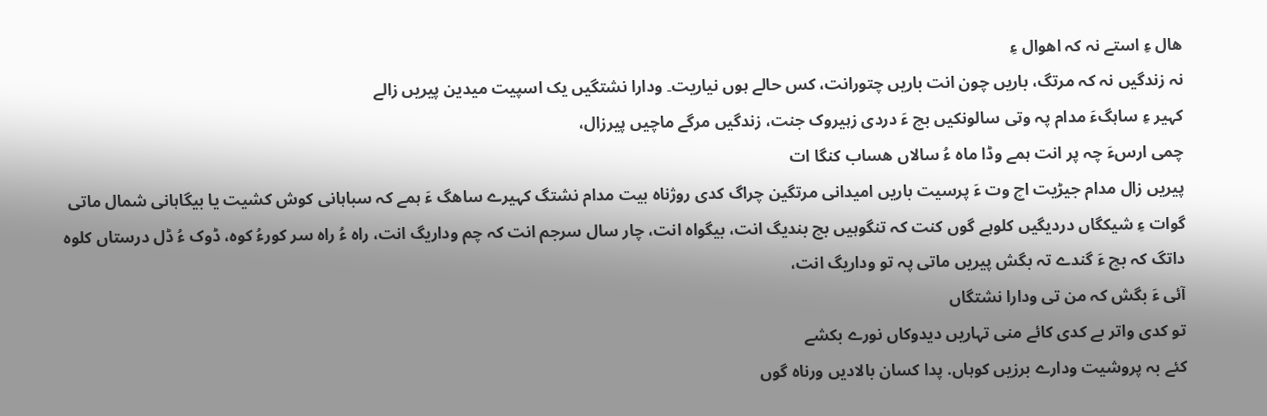ھال ءِ استے نہ کہ اھوال ءِ
نہ زندگیں نہ کہ مرتگ، باریں چون انت باریں چتورانت، کس حالے ہوں نیاریت۔ ودارا نشتگیں یک اسپیت میدین پیریں زالے
کہیر ءِ ساہگءَ مدام پہ وتی سالونکیں بچ ءَ دردی زہیروک جنت، زندگیں مرگے ماچیں پیرزال،
چمی ارسءَ چہ پر انت ہمے وڈا ماہ ءُ سالاں ھساب کنگا ات
پیریں زال مدام جیڑیت اچ وت ءَ پرسیت باریں امیدانی مرتگین چراگ کدی روژناہ بیت مدام نشتگ کہیرے ساھگ ءَ ہمے کہ سباہانی کوش کشیت یا بیگاہانی شمال ماتی گوات ءِ شیکگاں دردیگیں کلوہے گوں کنت کہ تنگوہیں بچ بندیگ انت، بیگواہ انت، چار سال سرجم انت کہ چم وداریگ انت، راہ ءُ راہ سر کورءُ کوہ، ڈوک ءُ ڈل درستاں کلوہ داتگ کہ بچ ءَ گندے تہ بگش پیریں ماتی پہ تو وداریگ انت،
آئی ءَ بگش کہ من تی ودارا نشتگاں
تو کدی واتر بے کدی کائے منی تہاریں دیدوکاں نورے بکشے
کئے بہ پروشیت ودارے برزیں کوہاں. پدا کسان بالادیں ورناہ گوں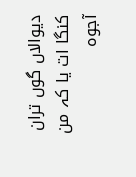دیوالاں گوں تران کنگا ات یا کہ من آجوہ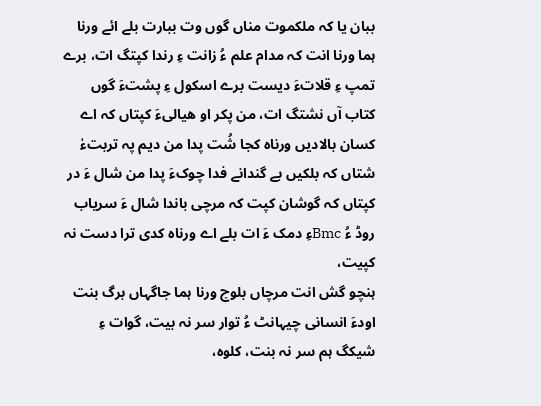ببان یا کہ ملکموت مناں گوں وت ببارت بلے ائے ورنا ہما ورنا انت کہ مدام علم ءُ زانت ءِ رندا کپتگ ات، برے تمپ ءِ قلاتءَ دیست برے اسکول ءِ پشتءَ گوں کتاب آں نشتگ ات، من پکر او ھیالیءَ کپتاں کہ اے کسان بالادیں ورناہ کجا شُت پدا من دیم پہ تربتءٰ شتاں کہ بلکیں بے گندانے فدا چوکءَ پدا من شال ءَ در کپتاں کہ گوشان کپت کہ مرچی باندا شال ءَ سریاب روڈ ءُ Bmcءِ دمک ءَ ات بلے اے ورناہ کدی ترا دست نہ کپیت،
ہنچو گش انت مرچاں بلوچ ورنا ہما جاگہاں برگ بنت اودءَ انسانی چیہانٹ ءُ توار سر نہ بیت، گوات ءِ شیکگ ہم سر نہ بنت، کلوہ،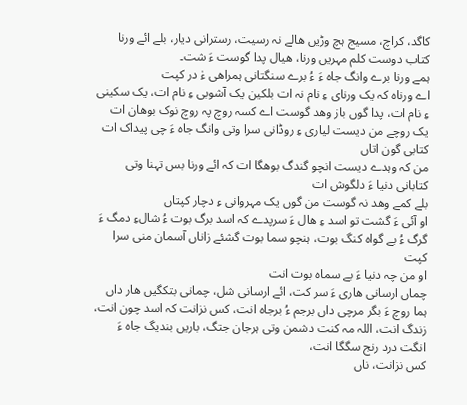کاگد، کراچ، مسیج ہچ وڑیں ھالے نہ رسیت، رسترانی دیار، بلے ائے ورنا کتاب دوست کلم مہریں ورنا، ھیال پدا گوست ءَ شت۔
ہمے ورنا برے وانگ جاہ ءَ ءُ برے سنگتانی ہمراھی ءٰ در کپت
اے ورناہ کہ یک ورنای ءِ نام نہ ات بلکین یک آشوبی ءِ نام ات، یک سکینی ءِ نام ات، پدا گوں باز وھد گوست اے کسہ روچ پہ روچ نوک بوھان ات یک روچے من دیست لیاری ءِ روڈانی سرا وتی وانگ جاہ ءَ چی پیداک ات کتابی گون اتاں
من کہ وہدے دیست انچو گندگ بوھگا ات کہ ائے ورنا بس تہنا وتی کتابانی دنیا ءَ دلگوش ات
بلے کمے وھد نہ گوست من گوں یک مہروانی ءِ دچار کپتاں
او آئی ءَ گشت تو اسد ءِ ھال ءَ سرپدے کہ اسد برگ بوت ءُ شالءِ دمگ ءَ گرگ ءُ بے گواہ کنگ بوت، ہنچو سما بوت گشئے زاناں آسمان منی سرا کپت
او من چہ دنیا ءَ بے سماہ بوت انت
چماں ارسانی ھاری ءَ سر کت، ائے ارسانی شل، چمانی بتکگیں ھار داں ہما روچ ءَ بگر مرچی داں برجم ءُ برجاہ انت، کس نزانت کہ اسد چون انت، زندگ انت، اللہ مہ کنت دشمن وتی ہرجان جتگ، باریں بندیگ جاہ ءَ انگت درد رنج سگگا انت،
کس نزانت، ناں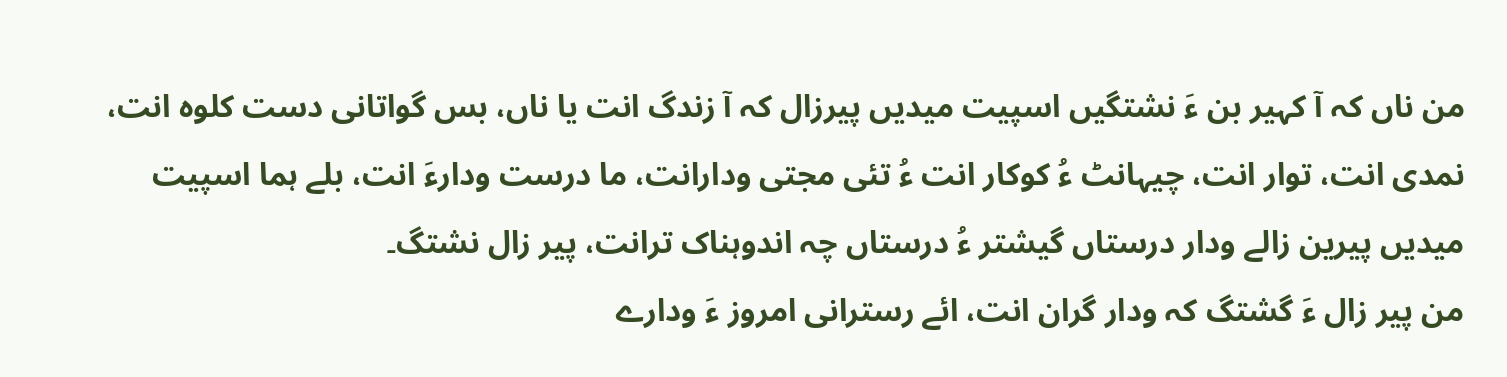من ناں کہ آ کہیر بن ءَ نشتگیں اسپیت میدیں پیرزال کہ آ زندگ انت یا ناں، بس گواتانی دست کلوہ انت، نمدی انت، توار انت، چیہانٹ ءُ کوکار انت ءُ تئی مجتی ودارانت، ما درست ودارءَ انت، بلے ہما اسپیت میدیں پیرین زالے ودار درستاں گیشتر ءُ درستاں چہ اندوہناک ترانت، پیر زال نشتگ۔
من پیر زال ءَ گشتگ کہ ودار گران انت، ائے رسترانی امروز ءَ ودارے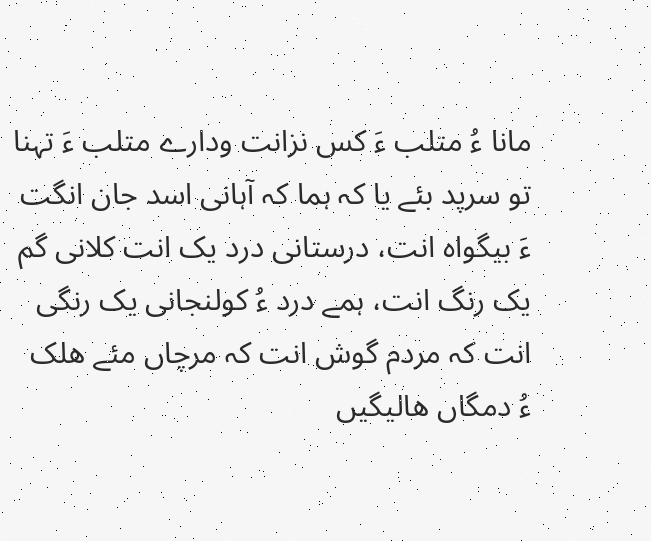مانا ءُ متلب ءَ کس نزانت ودارے متلب ءَ تہنا تو سرپد بئے یا کہ ہما کہ آہانی اسد جان انگت ءَ بیگواہ انت، درستانی درد یک انت کلانی گم یک رنگ انت، ہمے درد ءُ کولنجانی یک رنگی انت کہ مردم گوش انت کہ مرچاں مئے ھلک ءُ دمگاں ھالیگیں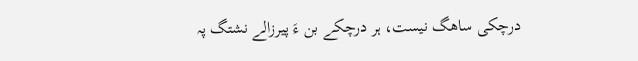درچکی ساھگ نیست، ہر درچکے بن ءَ پیرزالے نشتگ پہ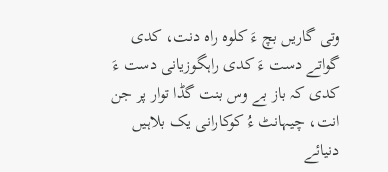وتی گاریں بچ ءَ کلوہ راہ دنت، کدی گواتے دست ءَ کدی راہگوزیانی دست ءَ کدی کہ باز بے وس بنت گڈا توار پر جن انت، چیہانٹ ءُ کوکارانی یک بلاہیں دنیائے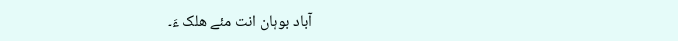آباد بوہان انت مئے ھلک ءَ۔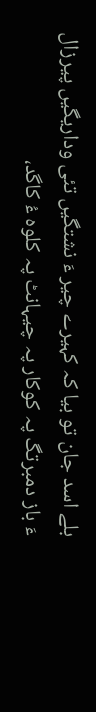بلے اسد جان تو بیا کہ کہیرے چیر ءَ نشتگیں تئی وداریگیں پیرزال ءَ باز دمبرتگ پہ کوکار پہ چیہانٹ پہ کلوہ ءُ کاگد،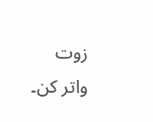زوت واتر کن۔